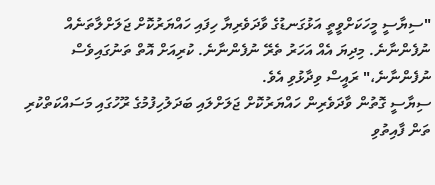"ސިޔާސީ މީހަކަށްވީތީ އަޅުގަނޑުގެ ވާދަވެރިޔާ ހިފައި ހައްޔަރުކޮށް ޖަލަށްލާތަނެއް ނުފެންނާނެ. މިދިޔަ އެއް އަހަރު ތެރޭ ނުފެންނާނެ. ކުރިއަށް އޮތް ތަނުގައިވެސް ނުފެންނާނެ،" ރައީސް ވިދާޅުވި އެވެ.
ސިޔާސީ ގޮތުން ވާދަވެރިން ހައްޔަރުކޮށް ޖަލަށްލައި ބަދަލުހިފުމުގެ ރޫހުގައި މަސައްކަތްކުރި ތަން ފާއިތުވި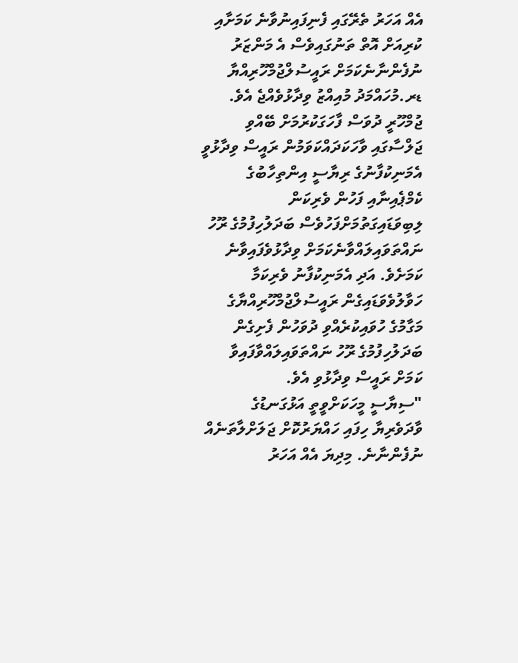އެއް އަހަރު ތެރޭގައި ފެނިފައިނުވާނެ ކަމަށާއި ކުރިއަށް އޮތް ތަނުގައިވެސް އެ މަންޒަރު ނުފެންނާނެކަމަށް ރައީސުލްޖުމްހޫރިއްޔާ ޑރ.މުހައްމަދު މުއިއްޒު ވިދާޅުވެއްޖެ އެވެ.
ޖުމްހޫރީ ދުވަސް ފާހަގަކުރުމަށް ބޭއްވި ޖަލްސާގައި ވާހަކަދައްކަވަމުން ރައީސް ވިދާޅުވީ އެމަނިކުފާނުގެ ރިޔާސީ އިންތިހާބުގެ ކެމްޕެއިނާއި ފަހުން ވެރިކަން ލިބިވަޑައިގަތުމަށްފަހުވެސް ބަދަލުހިފުމުގެ ރޫހު ނައްތަވައިލައްވާނެކަމަށް ވިދާޅުވެފައިވާނެ ކަމަށެވެ. އަދި އެމަނިކުފާނު ވެރިކަމާ ހަވާލުވެވަޑައިގެން ރައީސުލްޖުމްހޫރިއްޔާގެ މަގާމުގެ ހުވައިކުރެއްވި ދުވަހުން ފެށިގެން ބަދަލުހިފުމުގެ ރޫހު ނައްތަވައިލައްވާފައިވާ ކަމަށް ރައީސް ވިދާޅުވި އެވެ.
"ސިޔާސީ މީހަކަށްވީތީ އަޅުގަނޑުގެ ވާދަވެރިޔާ ހިފައި ހައްޔަރުކޮށް ޖަލަށްލާތަނެއް ނުފެންނާނެ. މިދިޔަ އެއް އަހަރު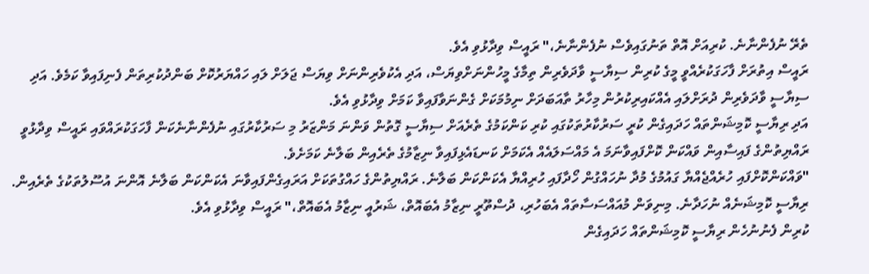ތެރޭ ނުފެންނާނެ. ކުރިއަށް އޮތް ތަނުގައިވެސް ނުފެންނާނެ،" ރައީސް ވިދާޅުވި އެވެ.
ރައީސް އިތުރަށް ފާހަގަކުރެއްވީ މީގެ ކުރިން ސިޔާސީ ވާދަވެރިން ތިމާގެ މީހުންނަށްވިޔަސް، އަދި އެކުވެރިންނަށް ވިޔަސް ޖަލަށް ލައި ހައްޔަރުކޮށް ބަންދުކުރިތަން ފެނިފައިވާ ކަމެވެ. އަދި ސިޔާސީ ވާދަވެރިން ދުރަށްލައި އެއްކައިރިކުރުން މިހާރު ތާއަބަދަށް ނިމުމަކަށް ގެންނަވާފައިވާ ކަމަށް ވިދާޅުވި އެވެ.
އަދި ރިޔާސީ ކޮމިޝަންތައް ހަދައިގެން ކުރީ ސަރުކާރުތަކުގައި ކުރި ކަންކަމުގެ ތެރެއަށް ސިޔާސީ ގޮތުން ވަންނަ މަންޒަރު މި ސަރުކާރުގައި ނުފެންނާނެކަން ފާހަގަކުރައްވައި ރައީސް ވިދާޅުވީ ރައްޔިތުންގެ ފައިސާއިން ވައްކަން ކޮށްފައިވާނަމަ އެ މައްސަލައެއް އެކަމަށް ކަނޑައެޅިފައިވާ ނިޒާމުގެ ތެރެއިން ބަލާނެ ކަމަށެވެ.
"ވައްކަންކޮށްފައި ހުރެއްޖެއްޔާ ގައުމުގެ މުދާ ނުހައްގުން ހޯދާފައި ހުރިއްޔާ އެކަންކަން ބަލާނެ. ރައްޔިތުންގެ ހައްގުތަކަށް އަރައިގެންފައިވާނަ އެކަންކަން ބަލާނެ އޮންނަ އުސޫލުތަކުގެ ތެރެއިން. ރިޔާސީ ކޮމިޝަނެއް ނުހަދާނެ. މިނިވަން މުއައްސަސާތައް އެބަހުރި، ދުސްތޫރީ ނިޒާމު އެބައޮތް، ޝަރުއީ ނިޒާމު އެބައޮތް،" ރައީސް ވިދާޅުވި އެވެ.
ކުރިން ފެނުނުހެން ރިޔާސީ ކޮމިޝަންތައް ހަދައިގެން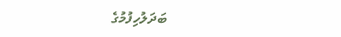ބަދަލުހިފުމުގެ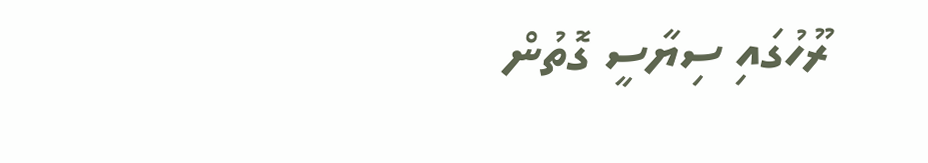ރޫހުގައި ސިޔާސީ ގޮތުން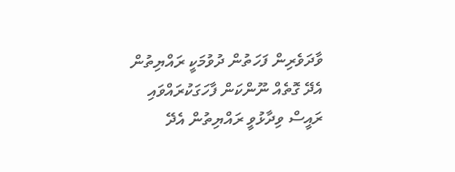ވާދަވެރިން ފަހަތުން ދުވުމަކީ ރައްޔިތުން އެދޭ ގޮތެއް ނޫންކަން ފާހަގަކުރައްވައި ރައީސް ވިދާޅުވީ ރައްޔިތުން އެދޭ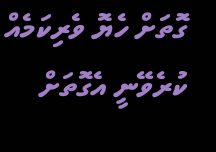ގޮތަށް ހެޔޮ ވެރިކަމެއް ކުރެވޭނީ އެގޮތަށް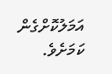އަމަލުކޮށްގެން ކަމަށެވެ.